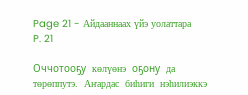Page 21 - Айдааннаах үйэ уолаттара
P. 21

Оччотооҕу  көлүөнэ  оҕону  да  төрөппутэ.  Аҥардас  биһиги  нэһилиэккэ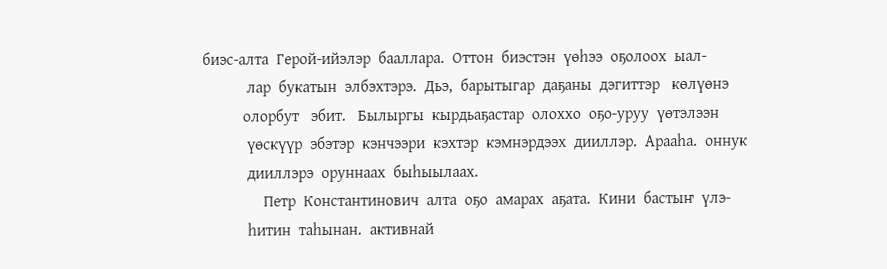биэс-алта  Герой-ийэлэр  бааллара.  Оттон  биэстэн  үөһээ  оҕолоох  ыал-
           лар  букатын  элбэхтэрэ.  Дьэ,  барытыгар  даҕаны  дэгиттэр   көлүөнэ
          олорбут   эбит.   Былыргы  кырдьаҕастар  олоххо  оҕо-уруу  үөтэлээн
           үөскүүр  эбэтэр  кэнчээри  кэхтэр  кэмнэрдээх  дииллэр.  Арааһа.  оннук
           дииллэрэ  оруннаах  быһыылаах.
               Петр  Константинович  алта  оҕо  амарах  аҕата.  Кини  бастыҥ  үлэ-
           һитин  таһынан.  активнай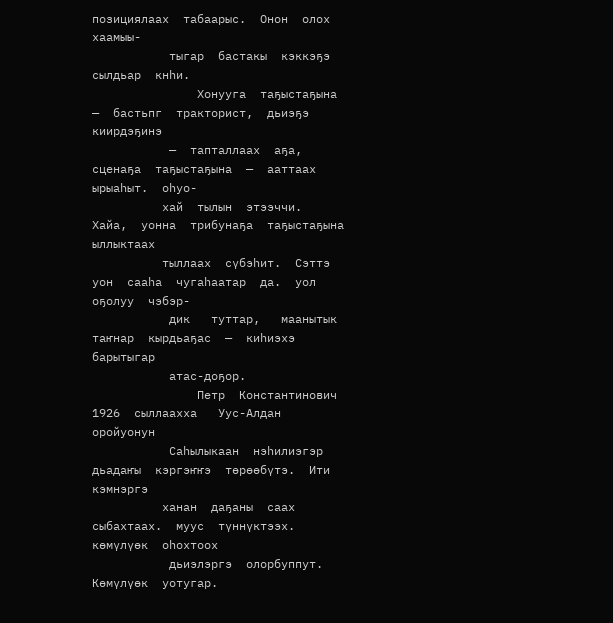позициялаах  табаарыс.  Онон  олох  хаамыы-
           тыгар  бастакы  кэккэҕэ  сылдьар  кнһи.
               Хонууга  таҕыстаҕына  —  бастьпг  тракторист,  дьиэҕэ  киирдэҕинэ
           —  тапталлаах  аҕа,  сценаҕа  таҕыстаҕына  —  ааттаах  ырыаһыт.  оһуо-
          хай  тылын  этээччи.  Хайа,  уонна  трибунаҕа  таҕыстаҕына  ыллыктаах
          тыллаах  сүбэһит.  Сэттэ  уон  сааһа  чугаһаатар  да.  уол  оҕолуу  чэбэр-
           дик   туттар,   маанытык   таҥнар  кырдьаҕас  —  киһиэхэ  барытыгар
           атас-доҕор.
               Петр  Константинович   1926  сыллаахха   Уус-Алдан  оройуонун
           Саһылыкаан  нэһилиэгэр  дьадаҥы  кэргэҥҥэ  төрөөбүтэ.  Ити  кэмнэргэ
          ханан  даҕаны  саах  сыбахтаах.  муус  түннүктээх.  көмүлүөк  оһохтоох
           дьиэлэргэ  олорбуппут.   Көмүлүөк  уотугар.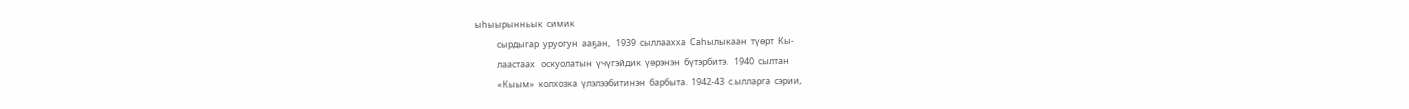ыһыырынньык  симик
           сырдыгар  уруогун  ааҕан,   1939  сыллаахха  Саһылыкаан  түөрт  Кы-
           лаастаах   оскуолатын  үчүгэйдик  үөрэнэн  бүтэрбитэ.   1940  сылтан
           «Кыым»  колхозка  үлэлээбитинэн  барбыта.  1942-43  с.ылларга  сэрии,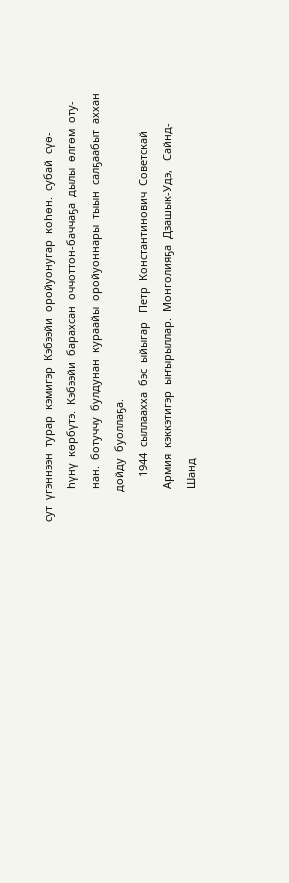сут  үгэннээн  турар  кэмигэр  Кэбээйи  оройуонугар  коһөн.  субай  сүө-
           һүнү  көрбүтэ.  Кэбээйи  барахсан  оччоттон-баччаҕа  дылы  өлгөм  оту-
           нан.  ботуччу  булдунан  кураайы  оройуоннары  тыын  салҕаабыт  аххан
          дойду  буоллаҕа.
               1944  сыллаахха  бэс  ыйыгар   Петр  Константинович  Советскай
           Армия  кэккэтигэр  ыҥырыллар.  Монголияҕа  Дзашык-Удэ,   Сайнд-
           Шанд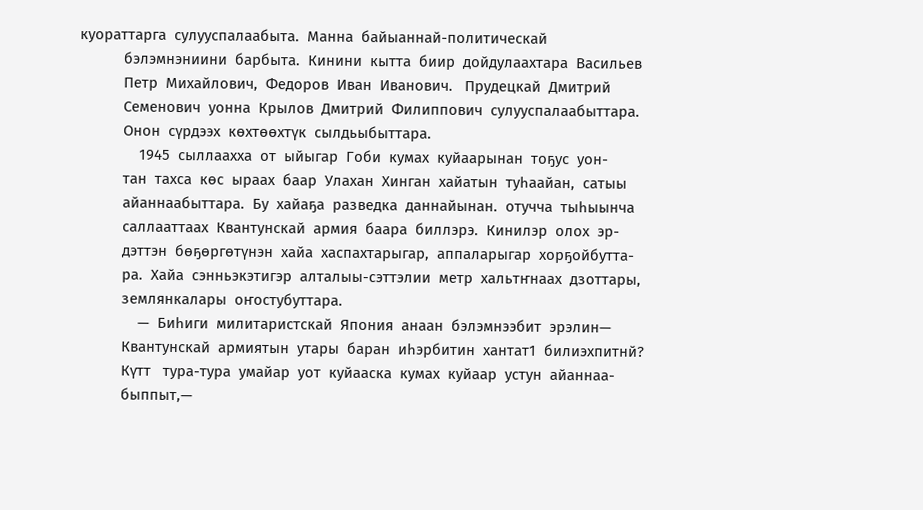куораттарга  сулууспалаабыта.  Манна  байыаннай-политическай
           бэлэмнэниини  барбыта.  Кинини  кытта  биир  дойдулаахтара  Васильев
           Петр  Михайлович,  Федоров  Иван  Иванович.   Прудецкай  Дмитрий
           Семенович  уонна  Крылов  Дмитрий  Филиппович  сулууспалаабыттара.
           Онон  сүрдээх  көхтөөхтүк  сылдьыбыттара.
               1945  сыллаахха  от  ыйыгар  Гоби  кумах  куйаарынан  тоҕус  уон-
           тан  тахса  көс  ыраах  баар  Улахан  Хинган  хайатын  туһаайан,  сатыы
           айаннаабыттара.  Бу  хайаҕа  разведка  даннайынан.  отучча  тыһыынча
           саллааттаах  Квантунскай  армия  баара  биллэрэ.  Кинилэр  олох  эр-
           дэттэн  бөҕөргөтүнэн  хайа  хаспахтарыгар,  аппаларыгар  хорҕойбутта-
           ра.  Хайа  сэнньэкэтигэр  алталыы-сэттэлии  метр  хальтҥнаах  дзоттары,
           землянкалары  оҥостубуттара.
               —  Биһиги  милитаристскай  Япония  анаан  бэлэмнээбит  эрэлин—
           Квантунскай  армиятын  утары  баран  иһэрбитин  хантат1  билиэхпитнй?
           Күтт   тура-тура  умайар  уот  куйааска  кумах  куйаар  устун  айаннаа-
           быппыт,—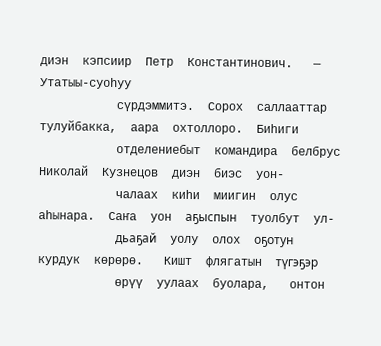диэн  кэпсиир  Петр  Константинович.   —  Утатыы-суоһуу
           сүрдэммитэ.  Сорох  саллааттар  тулуйбакка,  аара  охтоллоро.  Биһиги
           отделениебыт  командира  белбрус  Николай  Кузнецов  диэн  биэс  уон-
           чалаах  киһи  миигин  олус  аһынара.  Саҥа  уон  аҕыспын  туолбут  ул-
           дьаҕай  уолу  олох  оҕотун  курдук  көрөрө.   Кишт  флягатын  түгэҕэр
           өрүү  уулаах  буолара,   онтон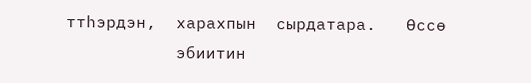ттһэрдэн,  харахпын  сырдатара.   Өссө
           эбиитин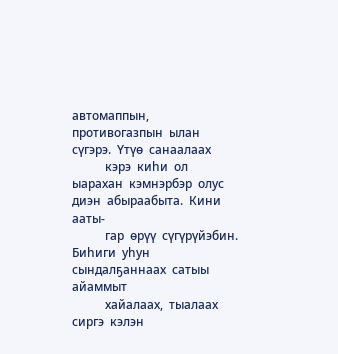автомаппын,  противогазпын  ылан  сүгэрэ.  Үтүө  санаалаах
           кэрэ  киһи  ол  ыарахан  кэмнэрбэр  олус  диэн  абыраабыта.  Кини  ааты-
           гар  өрүү  сүгүрүйэбин.  Биһиги  уһун  сындалҕаннаах  сатыы  айаммыт
           хайалаах,  тыалаах  сиргэ  кэлэн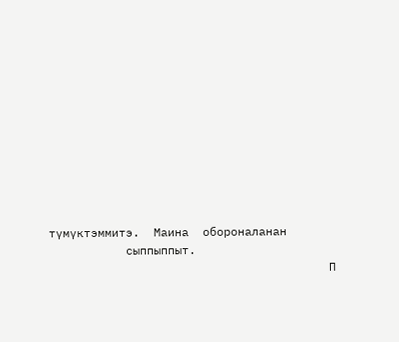түмүктэммитэ.  Маина  обороналанан
           сыппыппыт.
                                        П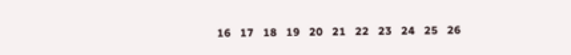16   17   18   19   20   21   22   23   24   25   26